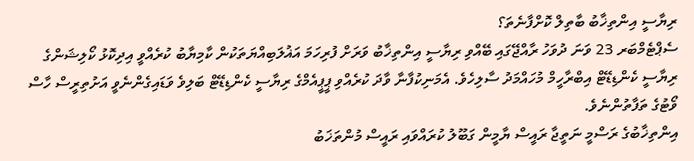ރިޔާސީ އިންތިޚާބު ބާތިލް ކޮށްފާނެތަ؟
ސެޕްޓެމްބަރ 23 ވަނަ ދުވަހު ރާއްޖޭގައި ބޭއްވި ރިޔާސީ އިންތިޚާބު ވަރަށް ފުރިހަމަ އަޣުލަބިއްޔަތަކުން ކާމިޔާބު ކުރެއްވީ އިދިކޮޅު ކޯލިޝަންގެ ރިޔާސީ ކެންޑިޑޭޓް އިބްރާހީމް މުހައްމަދު ސާލިހެވެ. އެމަނިކުފާނާ ވާދަ ކުރެއްވި ޕީޕީއެމްގެ ރިޔާސީ ކެންޑިޑޭޓް ބަލިވެ ވަޑައިގެންނެވީ އަށުތިރީސް ހާސް ވޯޓުގެ ތަފާތުންނެވެ.
އިންތިޚާބުގެ ރަސްމީ ނަތީޖާ ރައީސް ޔާމީން ގަބޫލު ކުރައްވައި ރައީސް މުންތަޚަބު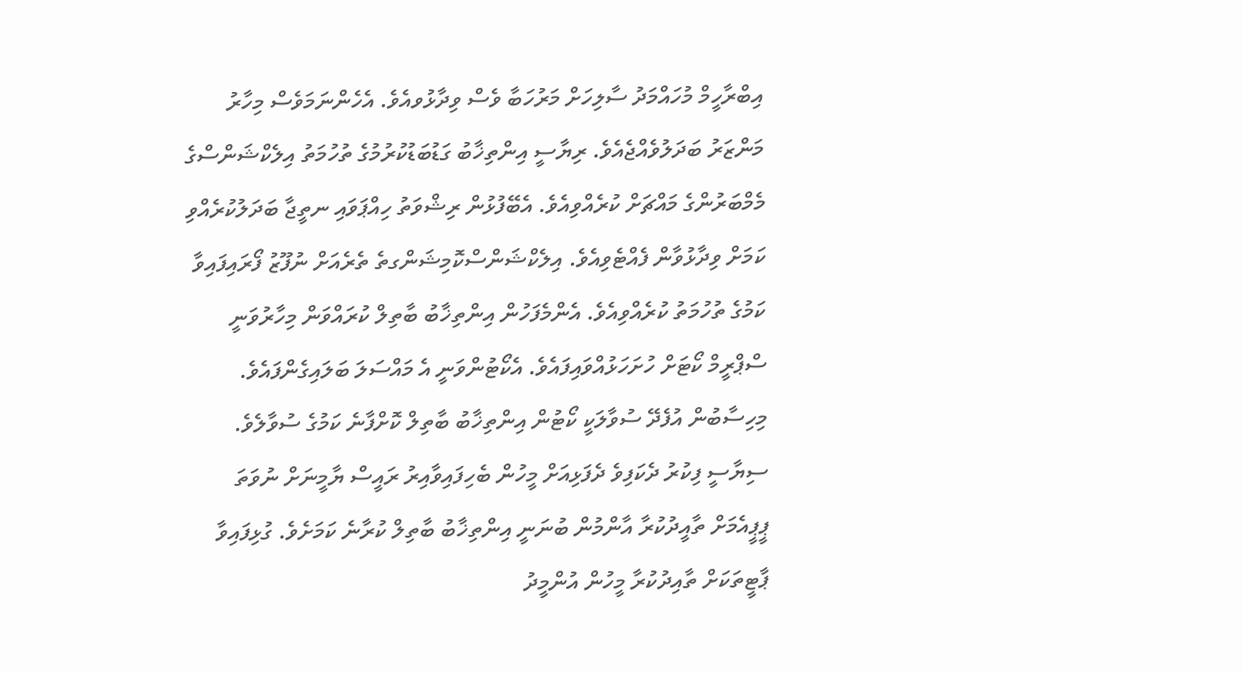އިބްރާހީމް މުހައްމަދު ސާލިހަށް މަރުހަބާ ވެސް ވިދާޅުވއެވެ. އެހެންނަމަވެސް މިހާރު މަންޒަރު ބަދަލުވެއްޖެއެވެ. ރިޔާސީ އިންތިޚާބު ގަޑުބަޑުކުރުމުގެ ތުހުމަތު އިލެކްޝަންސްގެ މެމްބަރުންގެ މައްޗަށް ކުރެއްވިއެވެ. އެބޭފުޅުން ރިޝްވަތު ހިއްޕަވައި ނތީޖާ ބަދަލުކުރެއްވި ކަމަށް ވިދާޅުވާން ފެއްޓެވިއެވެ. އިލެކްޝަންސްކޮމިޝަންގތެ ތެރެއަށް ނުފޫޒު ފޯރައިފައިވާ ކަމުގެ ތުހުމަތު ކުރެއްވިއެވެ. އެންމެފަހުން އިންތިޚާބު ބާތިލް ކުރައްވަން މިހާރުވަނީ ސްޕްރީމް ކޯޓަށް ހުށަހަޅުއްވައިފައެވެ. އެކޯޓުންވަނީ އެ މައްސަލަ ބަލައިގެންފައެވެ.
މިހިސާބުން އުފެދޭ ސުވާލަކީ ކޯޓުން އިންތިޚާބު ބާތިލް ކޮށްފާނެ ކަމުގެ ސުވާލެވެ. ސިޔާސީ ފިކުރު ދެކަފިވެ ދެފަޅިއަށް މީހުން ބެހިފައިވާއިރު ރައީސް ޔާމީނަށް ނުވަތަ ޕީޕީއެމަށް ތާއީދުކުރާ އާންމުން ބުނަނީ އިންތިޚާބު ބާތިލް ކުރާނެ ކަމަށެވެ. ގުޅިފައިވާ ޕާޓީތަކަށް ތާއިދުކުރާ މީހުން އުންމީދު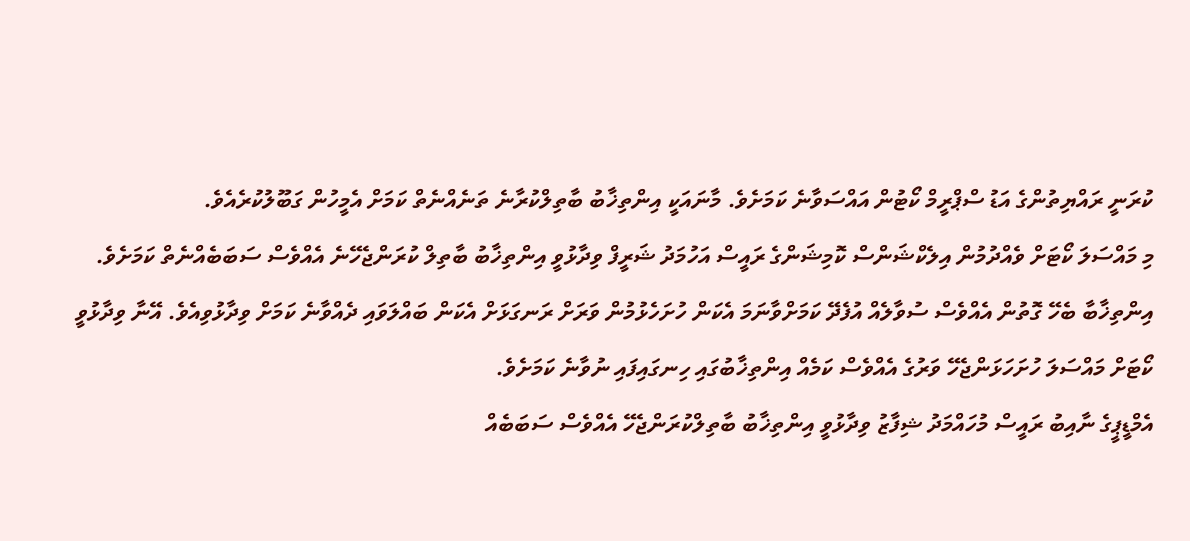ކުރަނީ ރައްޔިތުންގެ އަޑު ސްޕްރީމް ކޯޓުން އައްސަވާނެ ކަމަށެވެ. މާނައަކީ އިންތިޚާބު ބާތިލްކުރާނެ ތަނެއްނެތް ކަމަށް އެމީހުން ގަބޫލުކުރެއެވެ.
މި މައްސަލަ ކޯޓަށް ވެއްދުމުން އިލެކްޝަންސް ކޮމިޝަންގެ ރައީސް އަހުމަދު ޝަރީފް ވިދާޅުވީ އިންތިޚާބު ބާތިލް ކުރަންޖެހޭނެ އެއްވެސް ސަބަބެއްނެތް ކަމަށެވެ. އިންތިޚާބާ ބެހޭ ގޮތުން އެއްވެސް ސުވާލެއް އުފެދޭ ކަމަށްވާނަމަ އެކަން ހުށަހެޅުމުން ވަރަށް ރަނގަޅަށް އެކަން ބައްލަވައި ދެއްވާނެ ކަމަށް ވިދާޅުވިއެވެ. އޭނާ ވިދާޅުވީ ކޯޓަށް މައްސަލަ ހުށަހަޅަންޖެހޭ ވަރުގެ އެއްވެސް ކަމެއް އިންތިޚާބުގައި ހިނގައިފައި ނުވާނެ ކަމަށެވެ.
އެމްޑީޕީގެ ނާއިބު ރައީސް މުހައްމަދު ޝިފާޒު ވިދާޅުވީ އިންތިޚާބު ބާތިލްކުރަންޖެހޭ އެއްވެސް ސަބަބެއް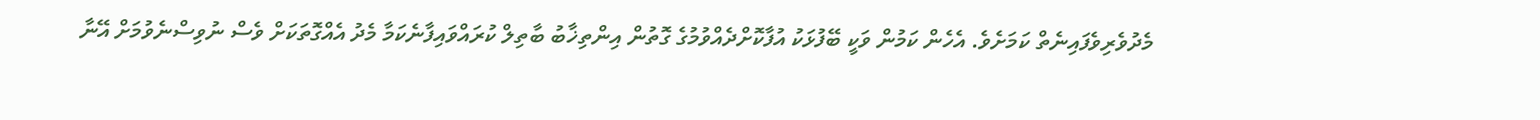މެދުވެރިވެފައިނެތް ކަމަށެވެ. އެހެން ކަމުން ވަކީ ބޭފުޅަކު އުފާކޮށްދެއްވުމުގެ ގޮތުން އިންތިޚާބު ބާތިލް ކުރައްވައިފާނެކަމާ މެދު އެއްގޮތަކަށް ވެސް ނުވިސްނެވުމަށް އޭނާ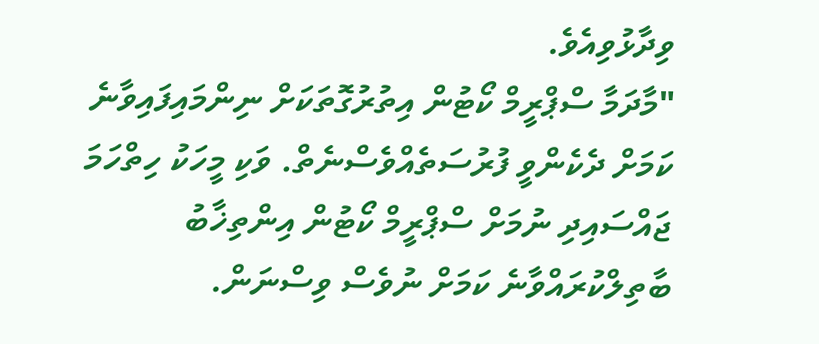ވިދާޅުވިއެވެ.
"މާދަމާ ސްޕްރީމް ކޯޓުން އިތުރުގޮތަކަށް ނިންމައިފައިވާނެ ކަމަށް ދެކެންވީ ފުރުސަތެއްވެސްނެތް. ވަކި މީހަކު ހިތްހަމަ ޖައްސައިދި ނުމަށް ސްޕްރީމް ކޯޓުން އިންތިޚާބު ބާތިލްކުރައްވާނެ ކަމަށް ނުވެސް ވިސްނަން.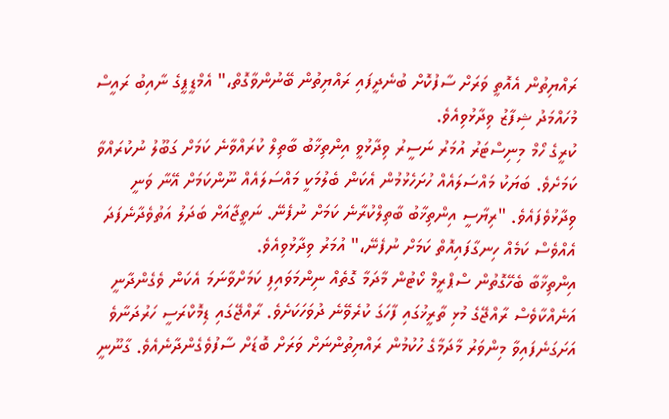ރައްޔިތުން އެއޮތީ ވަރަށް ސާފުކޮށް ބުނެދީފައި ރައްޔިތުން ބޭނުންވާގޮތް،" އެމްޑީޕީގެ ނާއިބު ރައީސް މުހައްމަދު ޝިފާޒު ވިދާޅުވިއެވެ.
ކުރީގެ ހޯމް މިނިސްޓަރު އުމަރު ނަސީރު ވިދާޅުވީ އިންތިޚާބު ބާތިލް ކުރައްވާނެ ކަމަށް ގަބޫލު ނުކުރައްވާ ކަމަށެވެ. ބަޔަކު މައްސަލައެއް ހުށަހެޅުމުން އެކަން ބެލުމަކީ މައްސަލައެއް ނޫންކަމަށް އޭނާ ވަނީ ވިދާޅުވެފައެވެ. "ރިޔާސީ އިންތިޚާބު ބާތިލްކުރާނެ ކަމަށް ނުފެނޭ. ނަތީޖާއަށް ބަދަލު އަތުވެދާނެފަދަ އެއްވެސް ކަމެއް ހިނގާފައިއޮތް ކަމަށް ނުފެނޭ،" އުމަރު ވިދާޅުވިއެވެ.
އިންތިޚާބާ ބެހޭގޮތުން ސްޕްރީމް ކޯޓުން މާދަމާ ގޮތެއް ނިންމަވައިފި ކަމަށްވާނަމަ އެކަން ވެގެންދާނީ އަނެއްކާވެސް ރާއްޖޭގެ މުޅި ތާރީޚުގައި ފާހަގަ ކުރެވޭނެ ދުވަހަކަށެވެ. ރާއްޖޭގައި ޑިމޮކްރަސީ ހަރުދަނާވެ އަށަގަނެފައިވާ މިންވަރު މާދަމާގެ ހުކުމުން ރައްޔިތުންނަށް ވަރަށް ބޮޑަށް ސާފުވެގެންދާނެއެވެ. ގާނޫނީ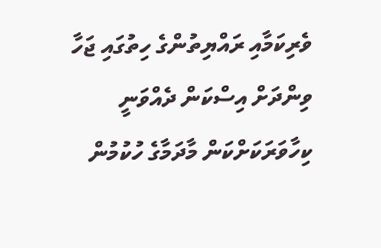ވެރިކަމާއި ރައްޔިތުންގެ ހިތުގައި ޖަހާ ވިންދަށް އިސްކަން ދެއްވަނީ ކިހާވަރަކަށްކަން މާދަމާގެ ހުކުމުން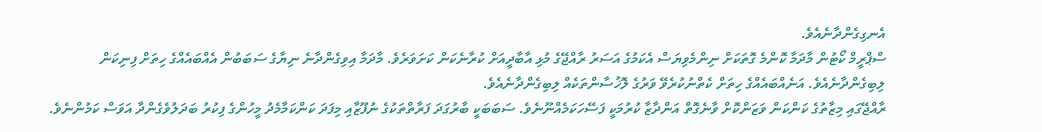އެނގިގެންދާނެއެވެ.
ސްޕްރީމް ކޯޓުން މާދަމާ ކޮންމެ ގޮތަކަށް ނިންމެވިޔަސް އެކަމުގެ އަސަރު ރާއްޖޭގެ މުޅި އާބާދީއަށް ކުރާނެކަން ކަށަވަރެވެ. މާދަމާ އިވިގެންދާނެ ނިޔާގެ ސަބަބުން އެއްބައެއްގެ ހިތަށް ފިނިކަން ލިބިގެންދާނެއެވެ. އަނެއްބައެއްގެ ހިތަށް ކެތްނުކުރެވޭ ވަރުގެ ލޮޚުސާންތަކެއް ލިބިގެންދާނެއެވެ.
ރާއްޖޭގައި މިޒާތުގެ ކަންކަން ވަޒަންކޮށް ވާނެގޮތް އަންދާޒާ ކުރުމަކީ ފަސޭހަކަމެއްނޫނެވެ. ސަބަބަކީ ބާރުގަދަ ފަރާތްތަކުގެ ނުފޫޒާއި މިފަދަ ކަންކަމާމެދު މީހުންގެ ފިކުރު ބަދަލުވެގެންދާ އަވަސް ކަމުންނެވެ.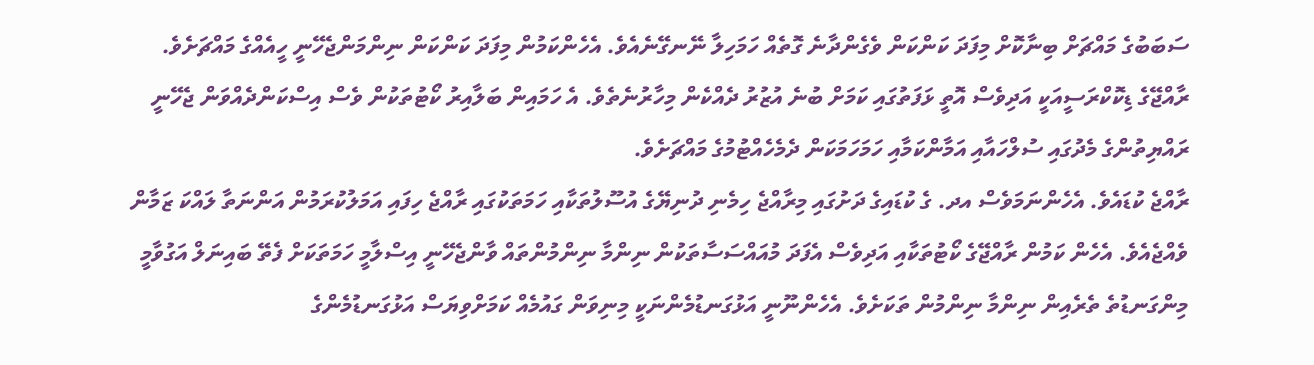ސަބަބުގެ މައްޗަށް ބިނާކޮށް މިފަދަ ކަންކަން ވެގެންދާނެ ގޮތެއް ހަމަހިލާ ނޭނގޭނެއެވެ. އެހެންކަމުން މިފަދަ ކަންކަން ނިންމަންޖެހޭނީ ހީއެއްގެ މައްޗަށެވެ.
ރާއްޖޭގެ ޑިކޮކްރަސީއަކީ އަދިވެސް އޮތީ ޅަފަތުގައި ކަމަށް ބުނެ އުޒުރު ދެއްކެން މިހާރުނެތެވެ. އެ ހަމައިން ބަލާއިރު ކޯޓުތަކުން ވެސް އިސްކަންދެއްވަން ޖެހޭނީ ރައްޔިތުންގެ މެދުގައި ސުލްހައާއި އަމާންކަމާއި ހަމަހަމަކަން ދެމެހެއްޓުމުގެ މައްޗަށެވެ.
ރާއްޖެ ކުޑައެވެ. އެހެންނަމަވެސް އދ. ގެ ކުޑައިގެ ދަށުގައި މިރާއްޖެ ހިމެނި ދުނިޔޭގެ އުސޫލުތަކާއި ހަމަތަކުގައި ރާއްޖެ ހިފައި އަމަލުކުރަމުން އަންނަތާ ލައްކަ ޒަމާން ވެއްޖެއެވެ. އެހެން ކަމުން ރާއްޖޭގެ ކޯޓުތަކާއި އަދިވެސް އެފަދަ މުއައްސަސާތަކުން ނިންމާ ނިންމުންތައް ވާންޖެހޭނީ އިސްލާމީ ހަމަތަކަށް ފެތޭ ބައިނަލް އަގުވާމީ މިންގަނޑުތެ ތެރެއިން ނިންމާ ނިންމުން ތަކަށެވެ. އެހެންނޫނީ އަޅުގަނޑުމެންނަކީ މިނިވަން ގައުމެއް ކަމަށްވިޔަސް އަޅުގަނޑުމެންގެ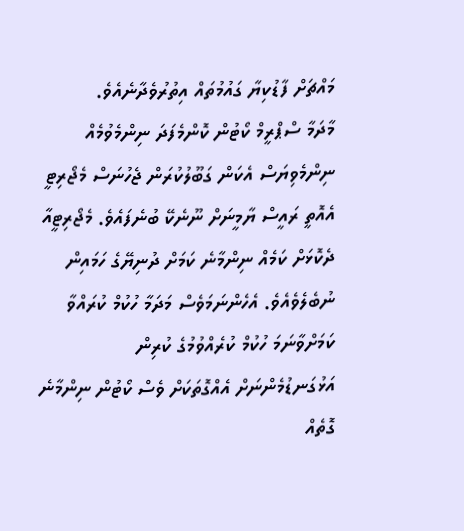މައްޗަށް ފާޑުކިޔާ ގައުމުތައް އިތުރުވެދާނެއެވެ.
މާދަމާ ސްޕްރީމް ކޯޓުން ކޮންމެފަދަ ނިންމެވުމެއް ނިންމެވިޔަސް އެކަން ގަބޫލުކުރަން ޖެހުނަސް މެޖޯރިޓީ އެއޮތީ ރައީސް ޔާމީނަށް ނޫނެކޭ ބުނެފައެވެ. މެޖޯރިޓީއާ ދެކޮޅަށް ކަމެއް ނިންމާނެ ކަމަށް ދުނިޔޭގެ ހަމައިން ނުބެލެވެއެވެ. އެހެންނަމަވެސް މަދަމާ ހުކުމް ކުރައްވާ ކަމަށްވާނަމަ ހުކުމް ކުރެއްވުމުގެ ކުރިން އަޅުގަނޑުމެންނަށް އެއްގޮތަކަށް ވެސް ކޯޓުން ނިންމާނެ ގޮތެއް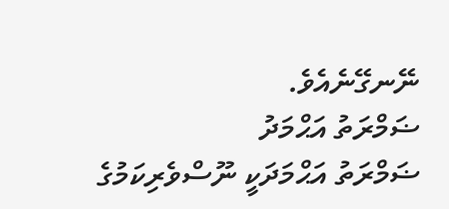ނޭނގޭނެއެވެ.
ޟަމްރަތު އަޙްމަދު
ޟަމްރަތު އަޙްމަދަކީ ނޫސްވެރިކަމުގެ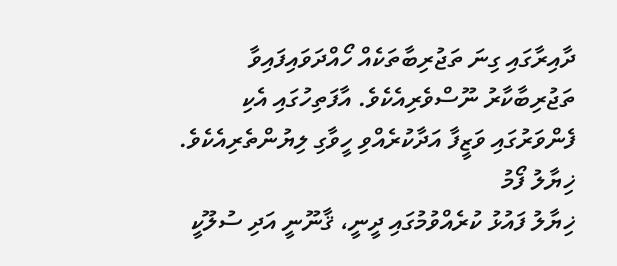ދާއިރާގައި ގިނަ ތަޖުރިބާތަކެއް ހޯއްދަވައިފައިވާ ތަޖުރިބާކާރު ނޫސްވެރިއެކެވެ. އާފަތިހުގައި އެކި ފެންވަރުގައި ވަޒީފާ އަދާކުރެއްވި ހީވާގި ލިޔުންތެރިއެކެވެ.
ޚިޔާލު ފޯމު
ޚިޔާލު ފައުޅު ކުރެއްވުމުގައި ދީނީ، ޤާނޫނީ އަދި ސުލޫކީ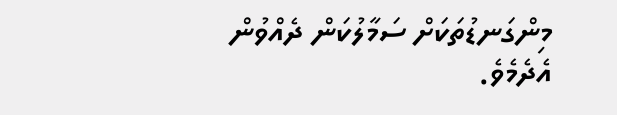މިންގަނޑުތަކަށް ސަމާލުކަން ދެއްވުން އެދެމެވެ.